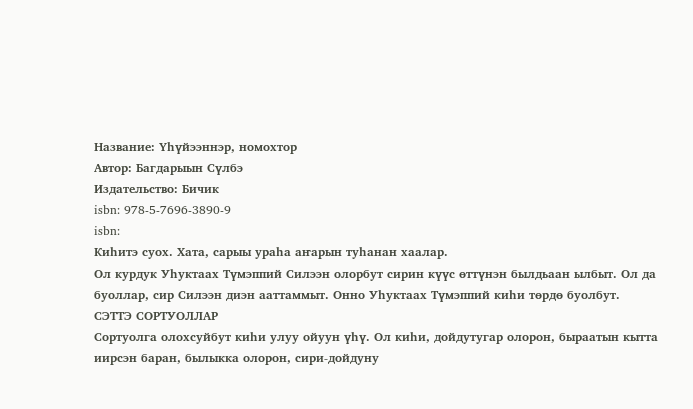Название: Үһүйээннэр, номохтор
Автор: Багдарыын Сүлбэ
Издательство: Бичик
isbn: 978-5-7696-3890-9
isbn:
Киһитэ суох. Хата, сарыы ураһа аҥарын туһанан хаалар.
Ол курдук Уһуктаах Түмэппий Силээн олорбут сирин күүс өттүнэн былдьаан ылбыт. Ол да буоллар, сир Силээн диэн ааттаммыт. Онно Уһуктаах Түмэппий киһи төрдө буолбут.
СЭТТЭ СОРТУОЛЛАР
Сортуолга олохсуйбут киһи улуу ойуун үһү. Ол киһи, дойдутугар олорон, быраатын кытта иирсэн баран, былыкка олорон, сири-дойдуну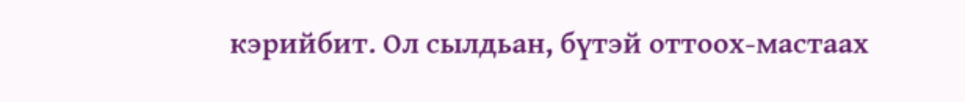кэрийбит. Ол сылдьан, бүтэй оттоох-мастаах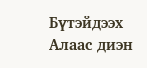Бүтэйдээх Алаас диэн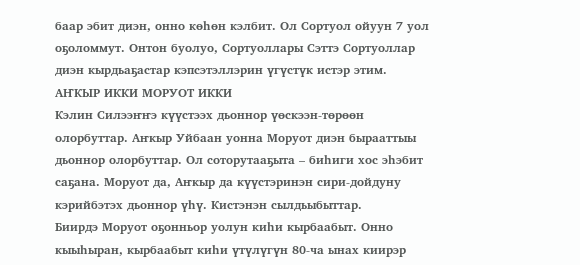баар эбит диэн, онно көһөн кэлбит. Ол Сортуол ойуун 7 уол оҕоломмут. Онтон буолуо, Сортуоллары Сэттэ Сортуоллар диэн кырдьаҕастар кэпсэтэллэрин үгүстүк истэр этим.
АҤКЫР ИККИ МОРУОТ ИККИ
Кэлин Силээҥҥэ күүстээх дьоннор үөскээн-төрөөн олорбуттар. Аҥкыр Уйбаан уонна Моруот диэн бырааттыы дьоннор олорбуттар. Ол соторутааҕыта – биһиги хос эһэбит саҕана. Моруот да, Аҥкыр да күүстэринэн сири-дойдуну кэрийбэтэх дьоннор үһү. Кистэнэн сылдьыбыттар.
Биирдэ Моруот оҕонньор уолун киһи кырбаабыт. Онно кыыһыран, кырбаабыт киһи үтүлүгүн 80-ча ынах киирэр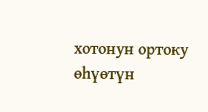хотонун ортоку өһүөтүн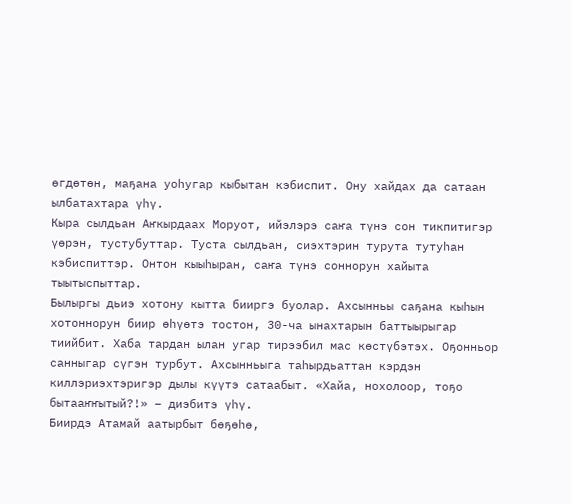өгдөтөн, маҕана уоһугар кыбытан кэбиспит. Ону хайдах да сатаан ылбатахтара үһү.
Кыра сылдьан Аҥкырдаах Моруот, ийэлэрэ саҥа түнэ сон тикпитигэр үөрэн, тустубуттар. Туста сылдьан, сиэхтэрин турута тутуһан кэбиспиттэр. Онтон кыыһыран, саҥа түнэ соннорун хайыта тыытыспыттар.
Былыргы дьиэ хотону кытта бииргэ буолар. Ахсынньы саҕана кыһын хотоннорун биир өһүөтэ тостон, 30-ча ынахтарын баттыырыгар тиийбит. Хаба тардан ылан угар тирээбил мас көстүбэтэх. Оҕонньор санныгар сүгэн турбут. Ахсынньыга таһырдьаттан кэрдэн киллэриэхтэригэр дылы күүтэ сатаабыт. «Хайа, нохолоор, тоҕо бытааҥҥытый?!» – диэбитэ үһү.
Биирдэ Атамай аатырбыт бөҕөһө,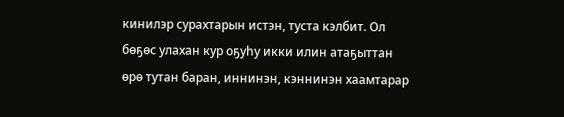кинилэр сурахтарын истэн, туста кэлбит. Ол бөҕөс улахан кур оҕуһу икки илин атаҕыттан өрө тутан баран, иннинэн, кэннинэн хаамтарар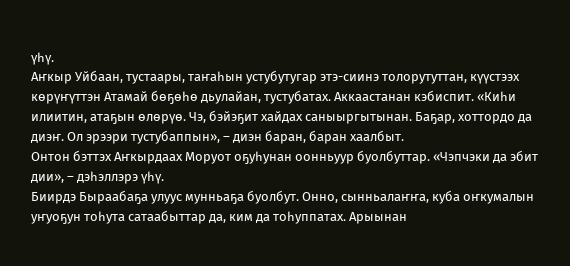үһү.
Аҥкыр Уйбаан, тустаары, таҥаһын устубутугар этэ-сиинэ толорутуттан, күүстээх көрүҥүттэн Атамай бөҕөһө дьулайан, тустубатах. Аккаастанан кэбиспит. «Киһи илиитин, атаҕын өлөрүө. Чэ, бэйэҕит хайдах саныыргытынан. Баҕар, хоттордо да диэҥ. Ол эрээри тустубаппын», – диэн баран, баран хаалбыт.
Онтон бэттэх Аҥкырдаах Моруот оҕуһунан оонньуур буолбуттар. «Чэпчэки да эбит дии», – дэһэллэрэ үһү.
Биирдэ Быраабаҕа улуус мунньаҕа буолбут. Онно, сынньалаҥҥа, куба оҥкумалын уҥуоҕун тоһута сатаабыттар да, ким да тоһуппатах. Арыынан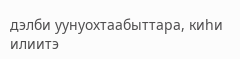дэлби уунуохтаабыттара, киһи илиитэ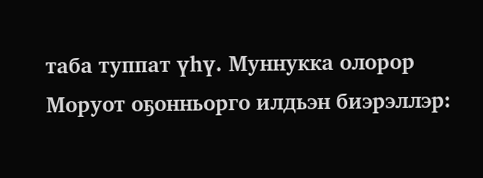таба туппат үһү. Муннукка олорор Моруот оҕонньорго илдьэн биэрэллэр: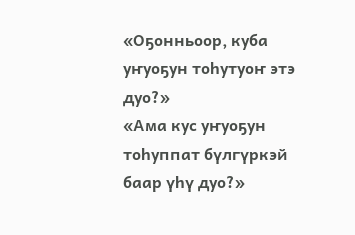«Оҕонньоор, куба уҥуоҕун тоһутуоҥ этэ дуо?»
«Ама кус уҥуоҕун тоһуппат бүлгүркэй баар үһү дуо?»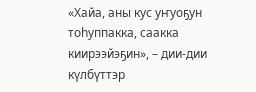«Хайа, аны кус уҥуоҕун тоһуппакка, саакка киирээйэҕин», – дии-дии күлбүттэр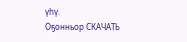үһү.
Оҕонньор СКАЧАТЬ